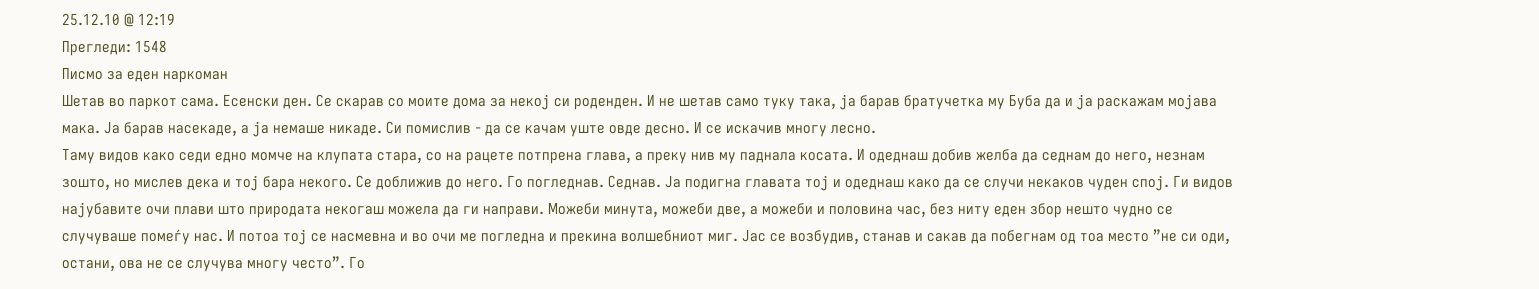25.12.10 @ 12:19
Прегледи: 1548
Писмо за еден наркоман
Шетав во паркот сама. Есенски ден. Се скарав со моите дома за некој си роденден. И не шетав само туку така, ја барав братучетка му Буба да и ја раскажам мојава мака. Ја барав насекаде, а ја немаше никаде. Си помислив - да се качам уште овде десно. И се искачив многу лесно.
Таму видов како седи едно момче на клупата стара, со на рацете потпрена глава, а преку нив му паднала косата. И одеднаш добив желба да седнам до него, незнам зошто, но мислев дека и тој бара некого. Се доближив до него. Го погледнав. Седнав. Ја подигна главата тој и одеднаш како да се случи некаков чуден спој. Ги видов најубавите очи плави што природата некогаш можела да ги направи. Можеби минута, можеби две, а можеби и половина час, без ниту еден збор нешто чудно се случуваше помеѓу нас. И потоа тој се насмевна и во очи ме погледна и прекина волшебниот миг. Јас се возбудив, станав и сакав да побегнам од тоа место ”не си оди, остани, ова не се случува многу често”. Го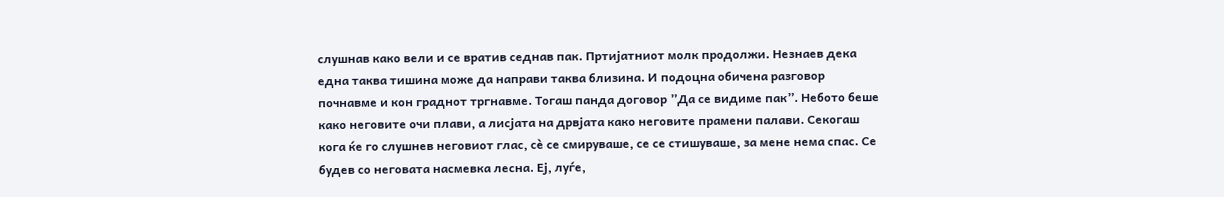слушнав како вели и се вратив седнав пак. Пртијатниот молк продолжи. Незнаев дека една таква тишина може да направи таква близина. И подоцна обичена разговор почнавме и кон граднот тргнавме. Тогаш панда договор ”Да се видиме пак”. Небото беше како неговите очи плави, а лисјата на дрвјата како неговите прамени палави. Секогаш кога ќе го слушнев неговиот глас, сè се смируваше, се се стишуваше, за мене нема спас. Се будев со неговата насмевка лесна. Еј, луѓе,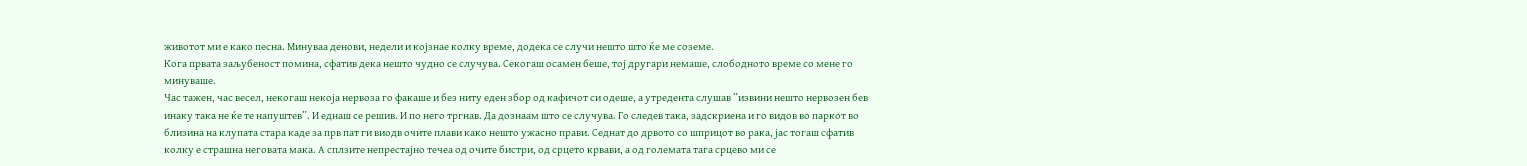животот ми е како песна. Минуваа денови, недели и којзнае колку време, додека се случи нешто што ќе ме соземе.
Кога првата заљубеност помина, сфатив дека нешто чудно се случува. Секогаш осамен беше, тој другари немаше, слободното време со мене го минуваше.
Час тажен, час весел, некогаш некоја нервоза го факаше и без ниту еден збор од кафичот си одеше, а утредента слушав ”извини нешто нервозен бев инаку така не ќе те напуштев”. И еднаш се решив. И по него тргнав. Да дознаам што се случува. Го следев така, задскриена и го видов во паркот во близина на клупата стара каде за прв пат ги виодв очите плави како нешто ужасно прави. Седнат до дрвото со шприцот во рака, јас тогаш сфатив колку е страшна неговата мака. А сплзите непрестајно течеа од очите бистри, од срцето крвави, а од големата тага срцево ми се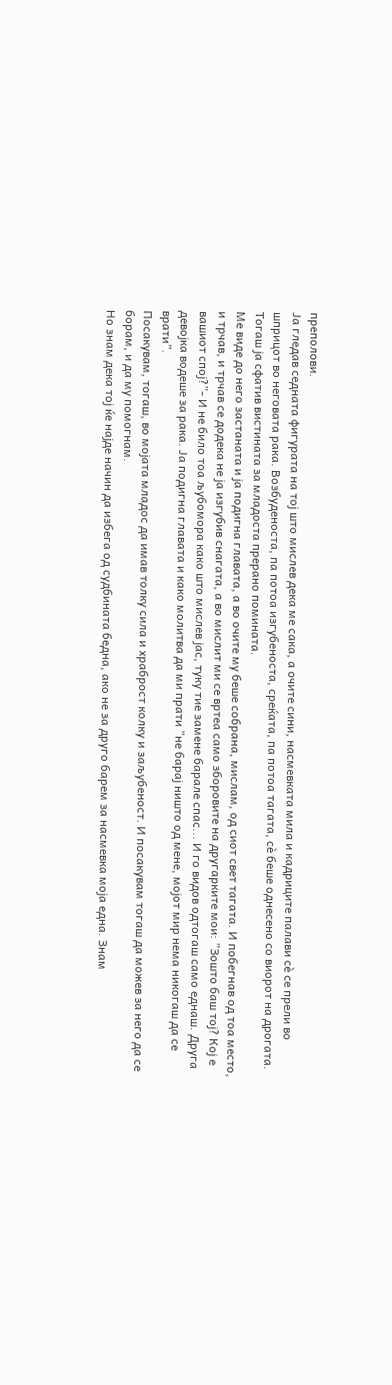преполови.
Ја гледав седната фигурата на тој што мислев дека ме сака, а очите сини, насмевката мила и кадриците палави сè се прели во шприцот во неговата рака. Возбуденоста, па потоа изгубеноста, среќата, па потоа тагата, сè беше однесено со виорот на дрогата. Тогаш ја сфатив вистината за младоста прерано помината.
Ме виде до него застаната и ја подигна главата, а во очите му беше собрана, мислам, од сиот свет тагата. И побегнав од тоа место, и трчав, и трчав се додека не ја изгубив снагата, а во мислит ми се вртеа само зборовите на другарките мои: ”Зошто баш тој? Кој е вашиот спој?”- И не било тоа љубомора како што мислев јас, туку тие замене барале спас... И го видов одтогаш само еднаш. Друга девојка водеше за рака. Ја подигна главата и како молитва да ми прати ”не барај ништо од мене, мојот мир нема никогаш да се врати”.
Посакувам, тогаш, во мојата младос да имав толку сила и храброст колку и заљубеност. И посакувам тогаш да можев за него да се борам, и да му помогнам.
Но знам дека тој ќе најде начин да избега од судбината бедна, ако не за друго барем за насмевка моја една. Знам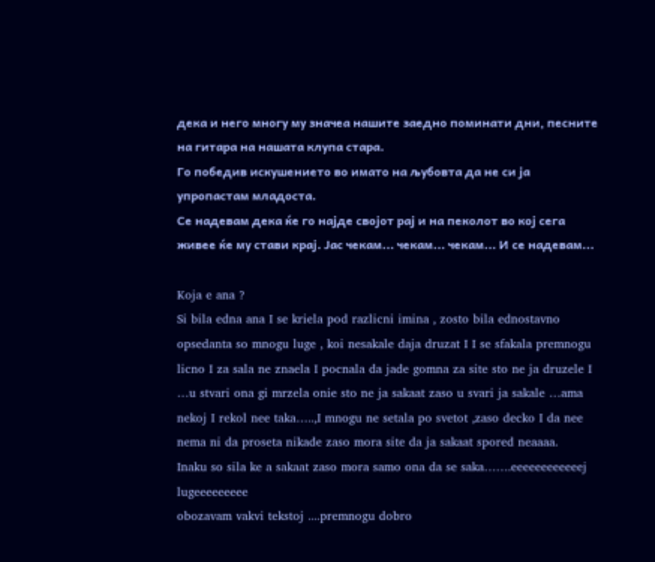дека и него многу му значеа нашите заедно поминати дни, песните на гитара на нашата клупа стара.
Го победив искушението во имато на љубовта да не си ја упропастам младоста.
Се надевам дека ќе го најде својот рај и на пеколот во кој сега живее ќе му стави крај. Јас чекам... чекам... чекам... И се надевам...

Koja e ana ?
Si bila edna ana I se kriela pod razlicni imina , zosto bila ednostavno opsedanta so mnogu luge , koi nesakale daja druzat I I se sfakala premnogu licno I za sala ne znaela I pocnala da jade gomna za site sto ne ja druzele I …u stvari ona gi mrzela onie sto ne ja sakaat zaso u svari ja sakale …ama nekoj I rekol nee taka…..,I mnogu ne setala po svetot ,zaso decko I da nee nema ni da proseta nikade zaso mora site da ja sakaat spored neaaaa.
Inaku so sila ke a sakaat zaso mora samo ona da se saka…….eeeeeeeeeeeej lugeeeeeeeee
obozavam vakvi tekstoj ....premnogu dobro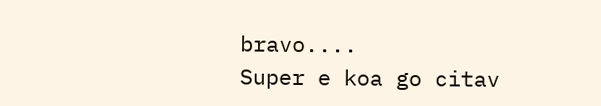bravo....
Super e koa go citav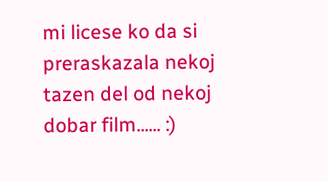mi licese ko da si preraskazala nekoj tazen del od nekoj dobar film...... :)